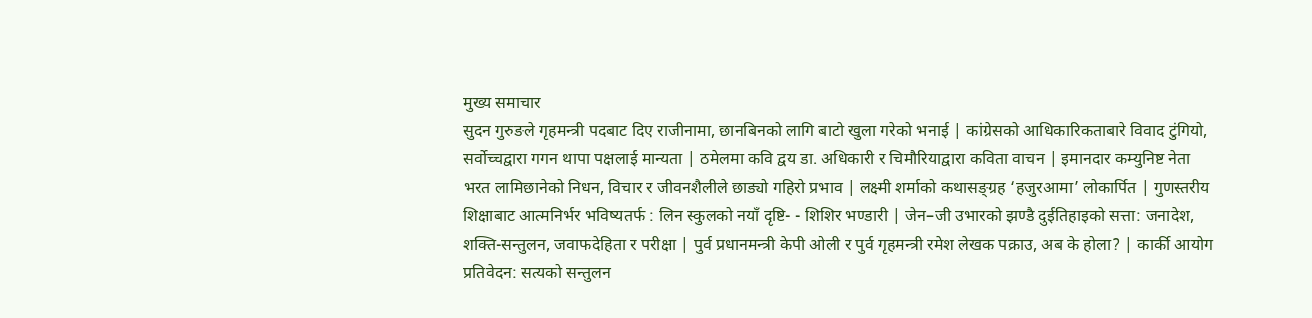मुख्य समाचार
सुदन गुरुङले गृहमन्त्री पदबाट दिए राजीनामा, छानबिनको लागि बाटो खुला गरेको भनाई | कांग्रेसको आधिकारिकताबारे विवाद टुंगियो, सर्वोच्चद्वारा गगन थापा पक्षलाई मान्यता | ठमेलमा कवि द्वय डा. अधिकारी र चिमौरियाद्वारा कविता वाचन | इमानदार कम्युनिष्ट नेता भरत लामिछानेको निधन, विचार र जीवनशैलीले छाड्यो गहिरो प्रभाव | लक्ष्मी शर्माको कथासङ्ग्रह ‘हजुरआमा’ लोकार्पित | गुणस्तरीय शिक्षाबाट आत्मनिर्भर भविष्यतर्फ : लिन स्कुलको नयाँ दृष्टि- - शिशिर भण्डारी | जेन–जी उभारको झण्डै दुईतिहाइको सत्ता: जनादेश, शक्ति-सन्तुलन, जवाफदेहिता र परीक्षा | पुर्व प्रधानमन्त्री केपी ओली र पुर्व गृहमन्त्री रमेश लेखक पक्राउ, अब के होला? | कार्की आयोग प्रतिवेदन: सत्यको सन्तुलन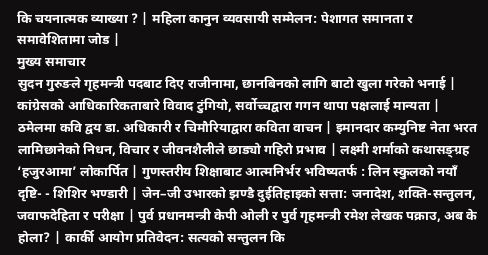कि चयनात्मक व्याख्या ? | महिला कानुन व्यवसायी सम्मेलन: पेशागत समानता र समावेशितामा जोड |
मुख्य समाचार
सुदन गुरुङले गृहमन्त्री पदबाट दिए राजीनामा, छानबिनको लागि बाटो खुला गरेको भनाई | कांग्रेसको आधिकारिकताबारे विवाद टुंगियो, सर्वोच्चद्वारा गगन थापा पक्षलाई मान्यता | ठमेलमा कवि द्वय डा. अधिकारी र चिमौरियाद्वारा कविता वाचन | इमानदार कम्युनिष्ट नेता भरत लामिछानेको निधन, विचार र जीवनशैलीले छाड्यो गहिरो प्रभाव | लक्ष्मी शर्माको कथासङ्ग्रह ‘हजुरआमा’ लोकार्पित | गुणस्तरीय शिक्षाबाट आत्मनिर्भर भविष्यतर्फ : लिन स्कुलको नयाँ दृष्टि- - शिशिर भण्डारी | जेन–जी उभारको झण्डै दुईतिहाइको सत्ता: जनादेश, शक्ति-सन्तुलन, जवाफदेहिता र परीक्षा | पुर्व प्रधानमन्त्री केपी ओली र पुर्व गृहमन्त्री रमेश लेखक पक्राउ, अब के होला? | कार्की आयोग प्रतिवेदन: सत्यको सन्तुलन कि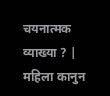चयनात्मक व्याख्या ? | महिला कानुन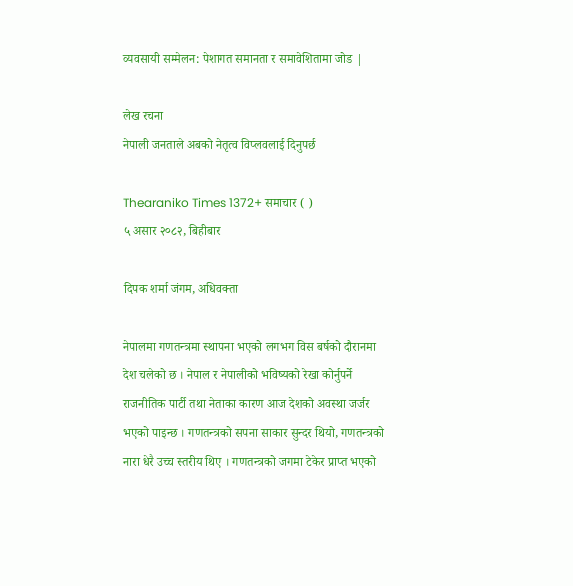व्यवसायी सम्मेलन: पेशागत समानता र समावेशितामा जोड |

लेख रचना
नेपाली जनताले अबको नेतृत्व विप्लवलाई दिनुपर्छ

Thearaniko Times 1372+ समाचार ( )
५ असार २०८२, बिहीबार

दिपक शर्मा जंगम, अधिवक्ता

नेपालमा गणतन्त्रमा स्थापना भएको लगभग विस बर्षको दौरानमा देश चलेको छ । नेपाल र नेपालीको भविष्यको रेखा कोर्नुपर्ने राजनीतिक पार्टी तथा नेताका कारण आज देशको अवस्था जर्जर भएको पाइन्छ । गणतन्त्रको सपना साकार सुन्दर थियो, गणतन्त्रको नारा धेरै उच्च स्तरीय थिए । गणतन्त्रको जगमा टेकेर प्राप्त भएको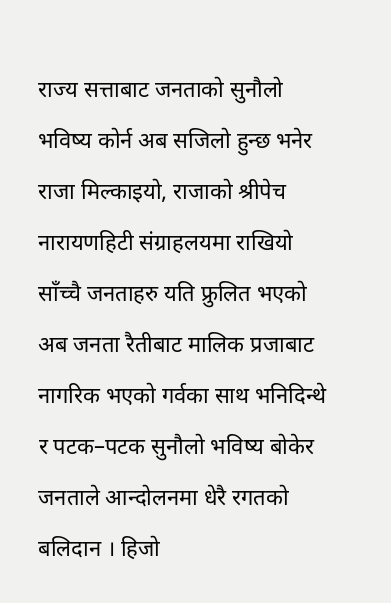राज्य सत्ताबाट जनताको सुनौलो भविष्य कोर्न अब सजिलो हुन्छ भनेर राजा मिल्काइयो, राजाको श्रीपेच नारायणहिटी संग्राहलयमा राखियो साँच्चै जनताहरु यति फ्रुलित भएको अब जनता रैतीबाट मालिक प्रजाबाट नागरिक भएको गर्वका साथ भनिदिन्थे र पटक–पटक सुनौलो भविष्य बोकेर जनताले आन्दोलनमा धेरै रगतको बलिदान । हिजो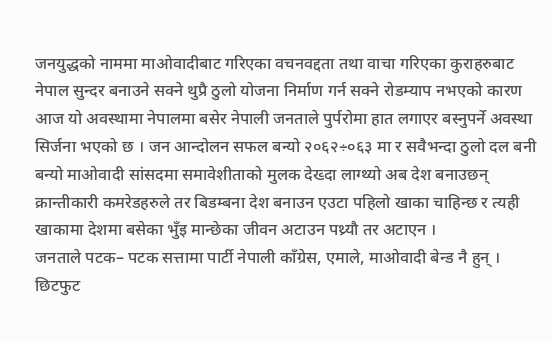जनयुद्धको नाममा माओवादीबाट गरिएका वचनवद्दता तथा वाचा गरिएका कुराहरुबाट नेपाल सुन्दर बनाउने सक्ने थुप्रै ठुलो योजना निर्माण गर्न सक्ने रोडम्याप नभएको कारण आज यो अवस्थामा नेपालमा बसेर नेपाली जनताले पुर्परोमा हात लगाएर बस्नुपर्ने अवस्था सिर्जना भएको छ । जन आन्दोलन सफल बन्यो २०६२÷०६३ मा र सवैभन्दा ठुलो दल बनी बन्यो माओवादी सांसदमा समावेशीताको मुलक देख्दा लाग्थ्यो अब देश बनाउछन् क्रान्तीकारी कमरेडहरुले तर बिडम्बना देश बनाउन एउटा पहिलो खाका चाहिन्छ र त्यही खाकामा देशमा बसेका भुँइ मान्छेका जीवन अटाउन पथ्र्यौ तर अटाएन ।
जनताले पटक– पटक सत्तामा पार्टी नेपाली काँग्रेस, एमाले, माओवादी बेन्ड नै हुन् । छिटफुट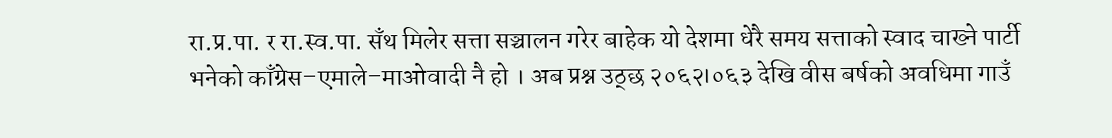रा.प्र.पा. र रा.स्व.पा. सँथ मिलेर सत्ता सञ्चालन गरेर बाहेक यो देशमा धेरै समय सत्ताको स्वाद चाख्ने पार्टी भनेको काँग्रेस–एमाले–माओवादी नै हो । अब प्रश्न उठ्छ २०६२।०६३ देखि वीस बर्षको अवधिमा गाउँ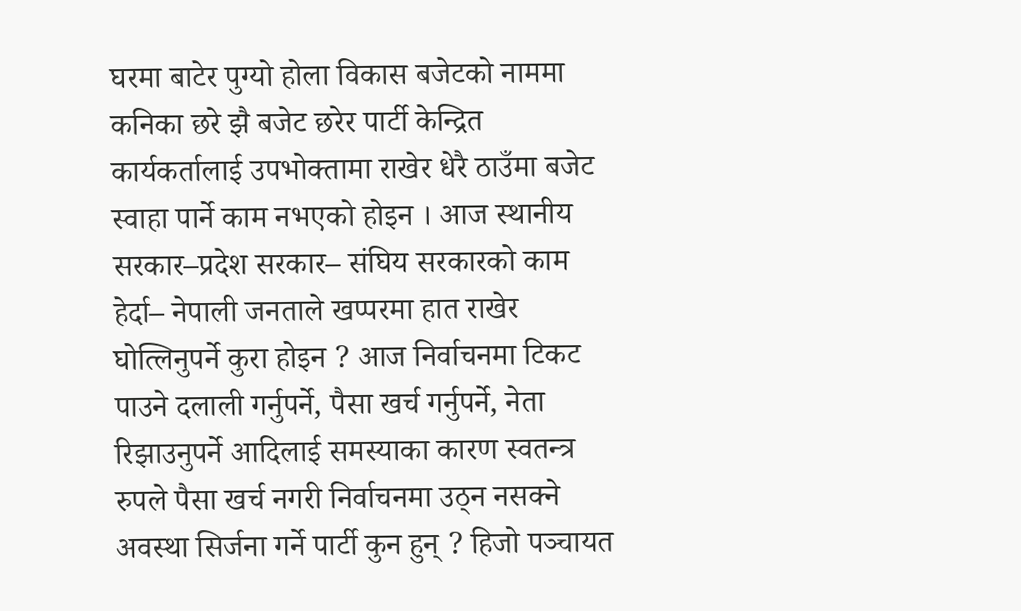घरमा बाटेर पुग्यो होला विकास बजेटको नाममा कनिका छरे झै बजेट छरेर पार्टी केन्द्रित कार्यकर्तालाई उपभोक्तामा राखेर धेरै ठाउँमा बजेट स्वाहा पार्ने काम नभएको होइन । आज स्थानीय सरकार–प्रदेश सरकार– संघिय सरकारको काम हेर्दा– नेपाली जनताले खप्परमा हात राखेर घोत्लिनुपर्ने कुरा होइन ? आज निर्वाचनमा टिकट पाउने दलाली गर्नुपर्ने, पैसा खर्च गर्नुपर्ने, नेता रिझाउनुपर्ने आदिलाई समस्याका कारण स्वतन्त्र रुपले पैसा खर्च नगरी निर्वाचनमा उठ्न नसक्ने अवस्था सिर्जना गर्ने पार्टी कुन हुन् ? हिजो पञ्चायत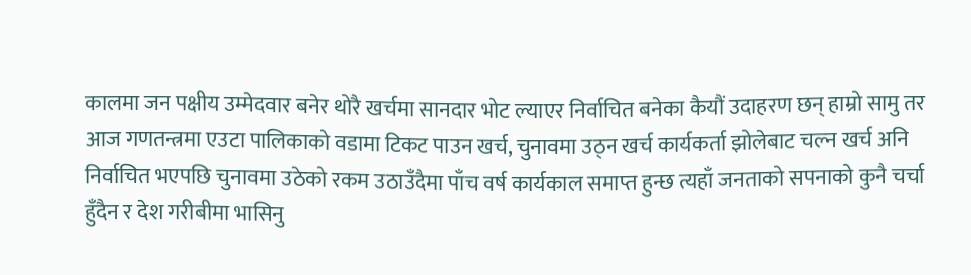कालमा जन पक्षीय उम्मेदवार बनेर थोरै खर्चमा सानदार भोट ल्याएर निर्वाचित बनेका कैयौं उदाहरण छन् हाम्रो सामु तर आज गणतन्त्रमा एउटा पालिकाको वडामा टिकट पाउन खर्च, चुनावमा उठ्न खर्च कार्यकर्ता झोलेबाट चल्न खर्च अनि निर्वाचित भएपछि चुनावमा उठेको रकम उठाउँदैमा पाँच वर्ष कार्यकाल समाप्त हुन्छ त्यहाँ जनताको सपनाको कुनै चर्चा हुँदैन र देश गरीबीमा भासिनु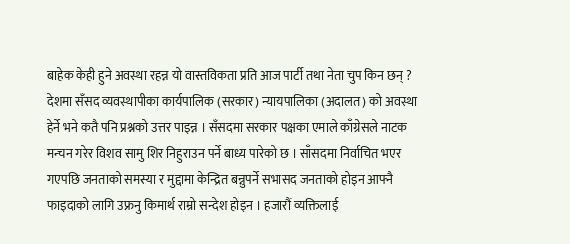बाहेक केही हुने अवस्था रहन्न यो वास्तविकता प्रति आज पार्टी तथा नेता चुप किन छन् ?
देशमा सँसद व्यवस्थापीका कार्यपालिक (सरकार) न्यायपालिका (अदालत) को अवस्था हेर्ने भने कतै पनि प्रश्नको उत्तर पाइन्न । सँसदमा सरकार पक्षका एमाले काँग्रेसले नाटक मन्चन गरेर विशव सामु शिर निहुराउन पर्ने बाध्य पारेको छ । साँसदमा निर्वाचित भएर गएपछि जनताको समस्या र मुद्दामा केन्द्रित बन्नुपर्ने सभासद जनताको होइन आफ्नै फाइदाको लागि उफ्रनु किमार्थ राम्रो सन्देश होइन । हजारौं व्यक्तिलाई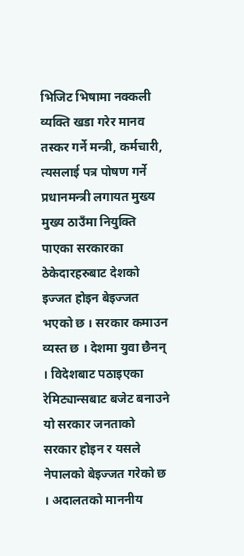भिजिट भिषामा नक्कली व्यक्ति खडा गरेर मानव तस्कर गर्ने मन्त्री, कर्मचारी, त्यसलाई पत्र पोषण गर्ने प्रधानमन्त्री लगायत मुख्य मुख्य ठाउँमा नियुक्ति पाएका सरकारका ठेकेदारहरुबाट देशको इज्जत होइन बेइज्जत भएको छ । सरकार कमाउन व्यस्त छ । देशमा युवा छैनन् । विदेशबाट पठाइएका रेमिट्यान्सबाट बजेट बनाउने यो सरकार जनताको सरकार होइन र यसले नेपालको बेइज्जत गरेको छ । अदालतको माननीय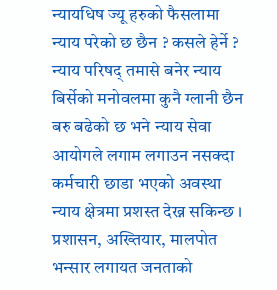न्यायधिष ज्यू हरुको फैसलामा न्याय परेको छ छैन ? कसले हेर्ने ? न्याय परिषद् तमासे बनेर न्याय बिर्सेको मनोवलमा कुनै ग्लानी छैन बरु बढेको छ भने न्याय सेवा आयोगले लगाम लगाउन नसक्दा कर्मचारी छाडा भएको अवस्था न्याय क्षेत्रमा प्रशस्त देख्न सकिन्छ । प्रशासन, अख्तियार, मालपोत भन्सार लगायत जनताको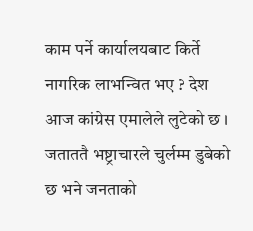काम पर्ने कार्यालयबाट किर्ते नागरिक लाभन्वित भए ? देश आज कांग्रेस एमालेले लुटेको छ । जताततै भष्ट्राचारले चुर्लम्म डुबेको छ भने जनताको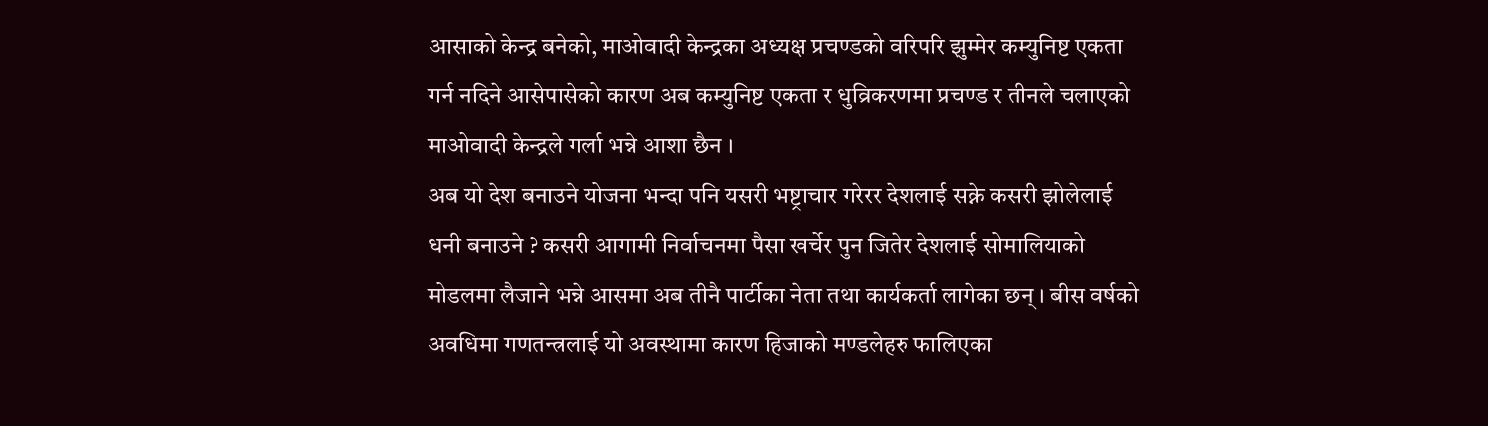आसाको केन्द्र बनेको, माओवादी केन्द्रका अध्यक्ष प्रचण्डको वरिपरि झुम्मेर कम्युनिष्ट एकता गर्न नदिने आसेपासेको कारण अब कम्युनिष्ट एकता र धुव्रिकरणमा प्रचण्ड र तीनले चलाएको माओवादी केन्द्रले गर्ला भन्ने आशा छैन ।
अब यो देश बनाउने योजना भन्दा पनि यसरी भष्ट्राचार गरेरर देशलाई सक्ने कसरी झोलेलाई धनी बनाउने ? कसरी आगामी निर्वाचनमा पैसा खर्चेर पुन जितेर देशलाई सोमालियाको मोडलमा लैजाने भन्ने आसमा अब तीनै पार्टीका नेता तथा कार्यकर्ता लागेका छन् । बीस वर्षको अवधिमा गणतन्त्रलाई यो अवस्थामा कारण हिजाको मण्डलेहरु फालिएका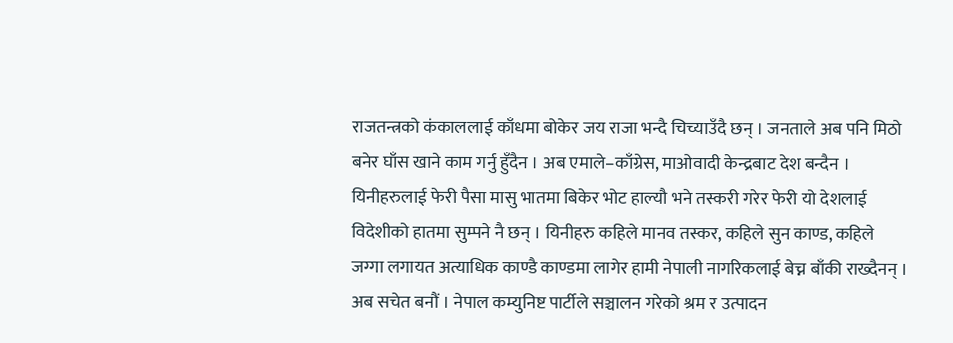राजतन्त्रको कंकाललाई काँधमा बोकेर जय राजा भन्दै चिच्याउँदै छन् । जनताले अब पनि मिठो बनेर घाँस खाने काम गर्नु हुँदैन । अब एमाले–काँग्रेस, माओवादी केन्द्रबाट देश बन्दैन । यिनीहरुलाई फेरी पैसा मासु भातमा बिकेर भोट हाल्यौ भने तस्करी गरेर फेरी यो देशलाई विदेशीको हातमा सुम्पने नै छन् । यिनीहरु कहिले मानव तस्कर, कहिले सुन काण्ड, कहिले जग्गा लगायत अत्याधिक काण्डै काण्डमा लागेर हामी नेपाली नागरिकलाई बेच्न बाँकी राख्दैनन् ।
अब सचेत बनौं । नेपाल कम्युनिष्ट पार्टीले सञ्चालन गरेको श्रम र उत्पादन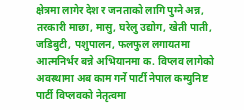क्षेत्रमा लागेर देश र जनताको लागि पुग्ने अन्न, तरकारी माछा, मासु, घरेलु उद्योग, खेती पाती, जडिबुटी, पशुपालन, फलफुल लगायतमा आत्मनिर्भर बन्ने अभियानमा क. विप्लव लागेको अवस्थामा अब काम गर्ने पार्टी नेपाल कम्युनिष्ट पार्टी विप्लवको नेतृत्वमा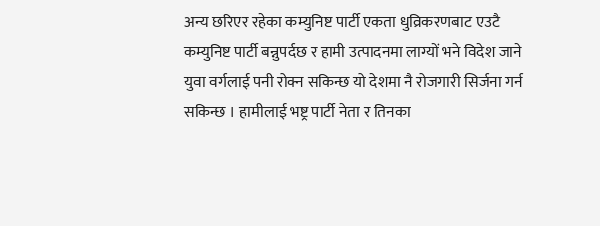अन्य छरिएर रहेका कम्युनिष्ट पार्टी एकता धुव्रिकरणबाट एउटै कम्युनिष्ट पार्टी बन्नुपर्दछ र हामी उत्पादनमा लाग्यों भने विदेश जाने युवा वर्गलाई पनी रोक्न सकिन्छ यो देशमा नै रोजगारी सिर्जना गर्न सकिन्छ । हामीलाई भष्ट्र पार्टी नेता र तिनका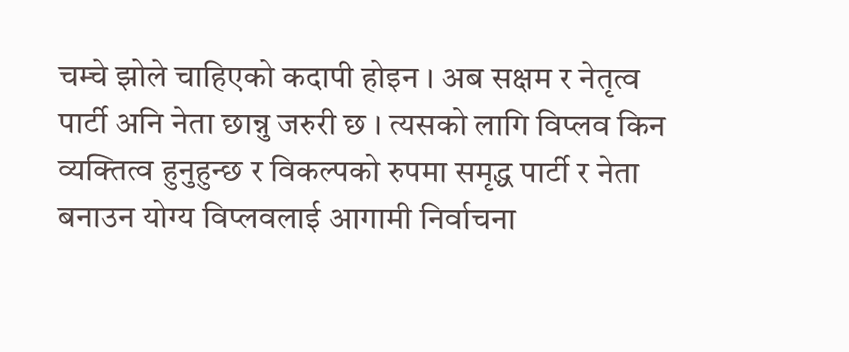चम्चे झोले चाहिएको कदापी होइन । अब सक्षम र नेतृत्व पार्टी अनि नेता छान्नु जरुरी छ । त्यसको लागि विप्लव किन व्यक्तित्व हुनुहुन्छ र विकल्पको रुपमा समृद्ध पार्टी र नेता बनाउन योग्य विप्लवलाई आगामी निर्वाचना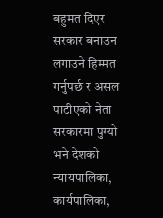बहुमत दिएर सरकार बनाउन लगाउने हिम्मत गर्नुपर्छ र असल पाटीएको नेता सरकारमा पुग्यो भने देशको न्यायपालिका, कार्यपालिका,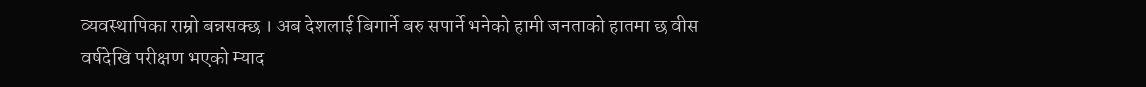व्यवस्थापिका राम्रो बन्नसक्छ । अब देशलाई बिगार्ने बरु सपार्ने भनेको हामी जनताको हातमा छ वीस वर्षदेखि परीक्षण भएको म्याद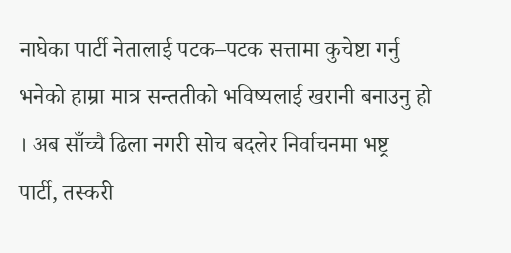नाघेका पार्टी नेतालाई पटक–पटक सत्तामा कुचेष्टा गर्नु भनेको हाम्रा मात्र सन्ततीको भविष्यलाई खरानी बनाउनु हो । अब साँच्चै ढिला नगरी सोच बदलेर निर्वाचनमा भष्ट्र पार्टी, तस्करी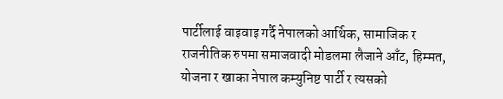पार्टीलाई वाइवाइ गर्दै नेपालको आर्थिक, सामाजिक र राजनीतिक रुपमा समाजवादी मोडलमा लैजाने आँट, हिम्मत, योजना र खाका नेपाल कम्युनिष्ट पार्टी र त्यसको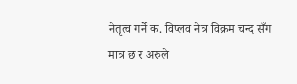नेतृत्व गर्ने क. विप्लव नेत्र विक्रम चन्द सँग मात्र छ र अरुले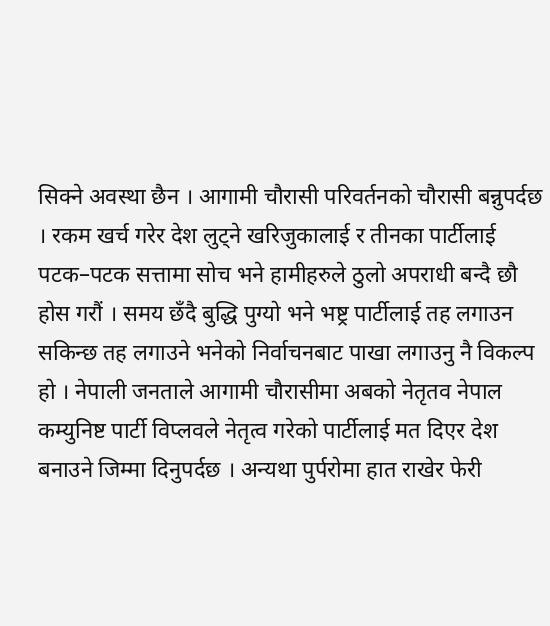सिक्ने अवस्था छैन । आगामी चौरासी परिवर्तनको चौरासी बन्नुपर्दछ । रकम खर्च गरेर देश लुट्ने खरिजुकालाई र तीनका पार्टीलाई पटक–पटक सत्तामा सोच भने हामीहरुले ठुलो अपराधी बन्दै छौ होस गरौं । समय छँदै बुद्धि पुग्यो भने भष्ट्र पार्टीलाई तह लगाउन सकिन्छ तह लगाउने भनेको निर्वाचनबाट पाखा लगाउनु नै विकल्प हो । नेपाली जनताले आगामी चौरासीमा अबको नेतृतव नेपाल कम्युनिष्ट पार्टी विप्लवले नेतृत्व गरेको पार्टीलाई मत दिएर देश बनाउने जिम्मा दिनुपर्दछ । अन्यथा पुर्परोमा हात राखेर फेरी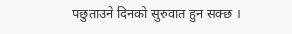पछुताउने दिनको सुरुवात हुन सक्छ ।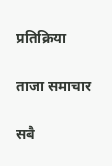प्रतिक्रिया

ताजा समाचार

सबै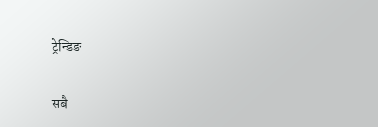ट्रेन्डिङ

सबै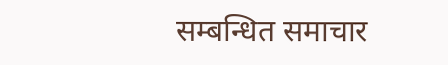सम्बन्धित समाचार